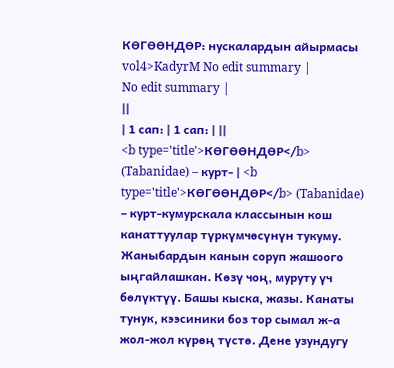КӨГӨӨНДӨР: нускалардын айырмасы
vol4>KadyrM No edit summary |
No edit summary |
||
| 1 сап: | 1 сап: | ||
<b type='title'>КӨГӨӨНДӨР</b> (Tabanidae) – курт- | <b type='title'>КӨГӨӨНДӨР</b> (Tabanidae) – курт-кумурскала классынын кош канаттуулар түркүмчөсүнүн тукуму. Жаныбардын канын соруп жашоого ыңгайлашкан. Көзү чоң, муруту үч бөлүктүү. Башы кыска, жазы. Канаты тунук, кээсиники боз тор сымал ж-а жол-жол күрөң түстө. Дене узундугу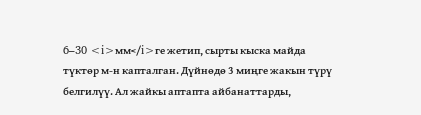6–30 <i>мм</i>ге жетип, сырты кыска майда түктөр м-н капталган. Дүйнөдө 3 миңге жакын түрү белгилүү. Ал жайкы аптапта айбанаттарды,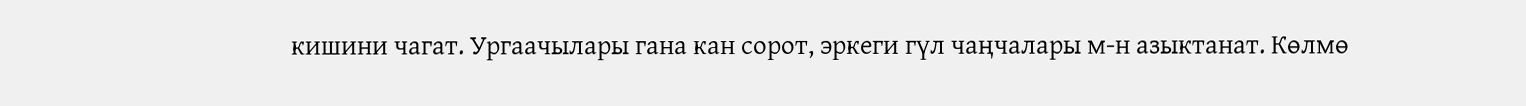кишини чагат. Ургаачылары гана кан сорот, эркеги гүл чаңчалары м-н азыктанат. Көлмө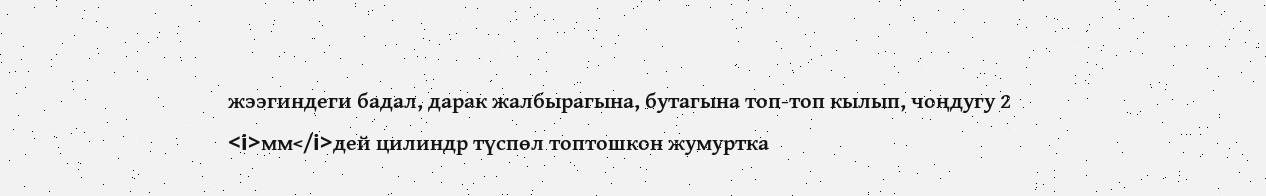жээгиндеги бадал, дарак жалбырагына, бутагына топ-топ кылып, чоңдугу 2 <i>мм</i>дей цилиндр түспөл топтошкон жумуртка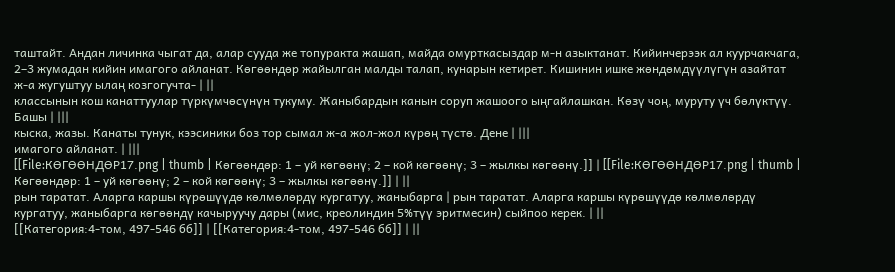таштайт. Андан личинка чыгат да, алар сууда же топуракта жашап, майда омурткасыздар м-н азыктанат. Кийинчерээк ал куурчакчага, 2–3 жумадан кийин имагого айланат. Көгөөндөр жайылган малды талап, кунарын кетирет. Кишинин ишке жөндөмдүүлүгүн азайтат ж-а жугуштуу ылаң козгогучта- | ||
классынын кош канаттуулар түркүмчөсүнүн тукуму. Жаныбардын канын соруп жашоого ыңгайлашкан. Көзү чоң, муруту үч бөлүктүү. Башы | |||
кыска, жазы. Канаты тунук, кээсиники боз тор сымал ж-а жол-жол күрөң түстө. Дене | |||
имагого айланат. | |||
[[File:КӨГӨӨНДӨР17.png | thumb | Көгөөндөр: 1 – уй көгөөнү; 2 – кой көгөөнү; 3 – жылкы көгөөнү.]] | [[File:КӨГӨӨНДӨР17.png | thumb | Көгөөндөр: 1 – уй көгөөнү; 2 – кой көгөөнү; 3 – жылкы көгөөнү.]] | ||
рын таратат. Аларга каршы күрөшүүдө көлмөлөрдү кургатуу, жаныбарга | рын таратат. Аларга каршы күрөшүүдө көлмөлөрдү кургатуу, жаныбарга көгөөндү качыруучу дары (мис, креолиндин 5%түү эритмесин) сыйпоо керек. | ||
[[Категория:4-том, 497-546 бб]] | [[Категория:4-том, 497-546 бб]] | ||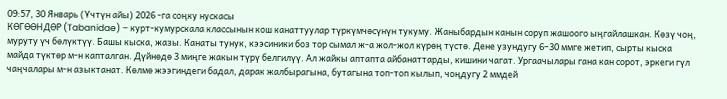09:57, 30 Январь (Үчтүн айы) 2026 -га соңку нускасы
КӨГӨӨНДӨР (Tabanidae) – курт-кумурскала классынын кош канаттуулар түркүмчөсүнүн тукуму. Жаныбардын канын соруп жашоого ыңгайлашкан. Көзү чоң, муруту үч бөлүктүү. Башы кыска, жазы. Канаты тунук, кээсиники боз тор сымал ж-а жол-жол күрөң түстө. Дене узундугу 6–30 ммге жетип, сырты кыска майда түктөр м-н капталган. Дүйнөдө 3 миңге жакын түрү белгилүү. Ал жайкы аптапта айбанаттарды, кишини чагат. Ургаачылары гана кан сорот, эркеги гүл чаңчалары м-н азыктанат. Көлмө жээгиндеги бадал, дарак жалбырагына, бутагына топ-топ кылып, чоңдугу 2 ммдей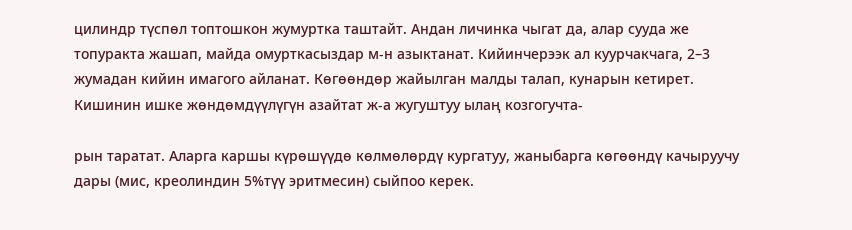цилиндр түспөл топтошкон жумуртка таштайт. Андан личинка чыгат да, алар сууда же топуракта жашап, майда омурткасыздар м-н азыктанат. Кийинчерээк ал куурчакчага, 2–3 жумадан кийин имагого айланат. Көгөөндөр жайылган малды талап, кунарын кетирет. Кишинин ишке жөндөмдүүлүгүн азайтат ж-а жугуштуу ылаң козгогучта-

рын таратат. Аларга каршы күрөшүүдө көлмөлөрдү кургатуу, жаныбарга көгөөндү качыруучу дары (мис, креолиндин 5%түү эритмесин) сыйпоо керек.